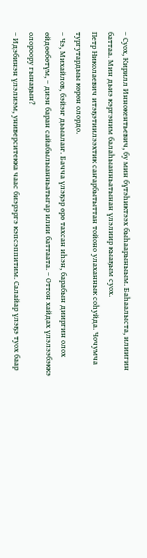– Суох, Кирилл Иннокентьевич, бу мин бүтэһиктээх быһаарыныым. Баһаалыста, илиигин баттаа. Мин дьиэ кэргэним балаһыанньатынан үлэлиир кыаҕым суох.
Петр Николаевич итэҕэтиилээхтик саҥарбытыттан тойоно улаханнык соһуйда. Чочумча тургутардыы көрөн олордо.
– Чэ, Михайлов, бэйэҥ дьыалаҥ. Бачча үлэҕэр өрө тахсан иһэн, барабын дииргин олох өйдөөбөтүм, – диэн баран сайабылыанньатыгар илии баттаата. – Оттон хайдах үлэлээбэккэ олороору гынаҕын?
– Идэбинэн үлэлиэм, университекка чаас биэрэргэ кэпсэппитим. Салайар үлэҕэ туох баар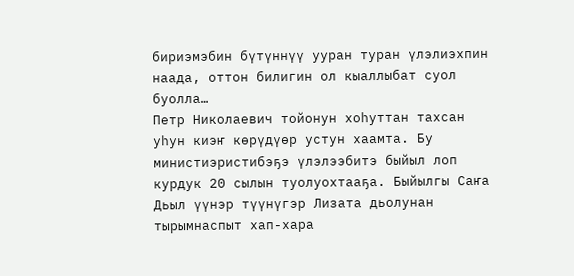бириэмэбин бүтүннүү ууран туран үлэлиэхпин наада, оттон билигин ол кыаллыбат суол буолла…
Петр Николаевич тойонун хоһуттан тахсан уһун киэҥ көрүдүөр устун хаамта. Бу министиэристибэҕэ үлэлээбитэ быйыл лоп курдук 20 сылын туолуохтааҕа. Быйылгы Саҥа Дьыл үүнэр түүнүгэр Лизата дьолунан тырымнаспыт хап-хара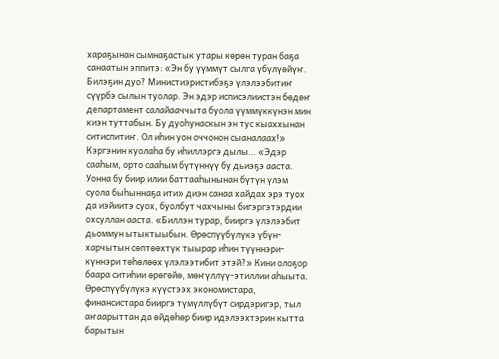хараҕынан сымнаҕастык утары көрөн туран баҕа санаатын эппитэ: «Эн бу үүммүт сылга үбүлүөйүҥ. Билэҕин дуо? Министиэристибэҕэ үлэлээбитиҥ сүүрбэ сылын туолар. Эн эдэр исписэлиистэн бөдөҥ департамент салайааччыта буола үүммүккүнэн мин киэн туттабын. Бу дуоһунаскын эн тус кыаххынан ситиспитиҥ. Ол иһин уон оччонон сыаналаах!»
Кэргэнин куолаһа бу иһиллэргэ дылы… «Эдэр сааһым, орто сааһым бүтүннүү бу дьиэҕэ ааста. Уонна бу биир илии баттааһынынан бүтүн үлэм суола быһыннаҕа ити» диэн санаа хайдах эрэ туох да иэйиитэ суох, буолбут чахчыны бигэргэтэрдии охсуллан ааста. «Биллэн турар, бииргэ үлэлээбит дьоммун ытыктыыбын. Өрөспүүбүлүкэ үбүн-харчытын сөптөөхтүк тыырар иһин түүннэри-күннэри төһөлөөх үлэлээтибит этэй?» Кини олоҕор баара ситиһии өрөгөйө, мөҥүллүү-этиллии аһыыта. Өрөспүүбүлүкэ күүстээх экономистара, финансистара бииргэ түмүллүбүт сирдэригэр, тыл аҥаарыттан да өйдөһөр биир идэлээхтэрин кытта барытын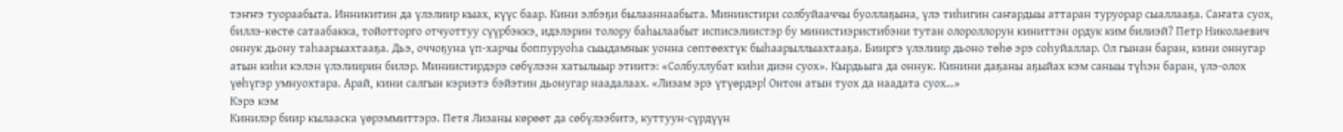тэҥҥэ туораабыта. Инникитин да үлэлиир кыах, күүс баар. Кини элбэҕи былааннаабыта. Миниистири солбуйааччы буоллаҕына, үлэ тиһигин саҥардыы аттаран туруорар сыаллааҕа. Саҥата суох, биллэ-көстө сатаабакка, тойотторго отчуоттуу сүүрбэккэ, идэлэрин толору баһылаабыт исписэлиистэр бу министиэристибэни тутан олороллорун киниттэн ордук ким билиэй? Петр Николаевич оннук дьону таһаарыахтааҕа. Дьэ, оччоҕуна үп-харчы боппуруоһа сыыдамнык уонна сөптөөхтүк быһаарыллыахтааҕа. Бииргэ үлэлиир дьоно төһө эрэ соһуйаллар. Ол гынан баран, кини оннугар атын киһи кэлэн үлэлиирин билэр. Миниистирдэрэ сөбүлээн хатылыыр этиитэ: «Солбуллубат киһи диэн суох». Кырдьыга да оннук. Кинини даҕаны аҕыйах кэм саныы түһэн баран, үлэ-олох үөһүгэр умнуохтара. Арай, кини салгын кэриэтэ бэйэтин дьонугар наадалаах. «Лизам эрэ үтүөрдэр! Онтон атын туох да наадата суох…»
Кэрэ кэм
Кинилэр биир кылааска үөрэммиттэрэ. Петя Лизаны көрөөт да сөбүлээбитэ, куттуун-сүрдүүн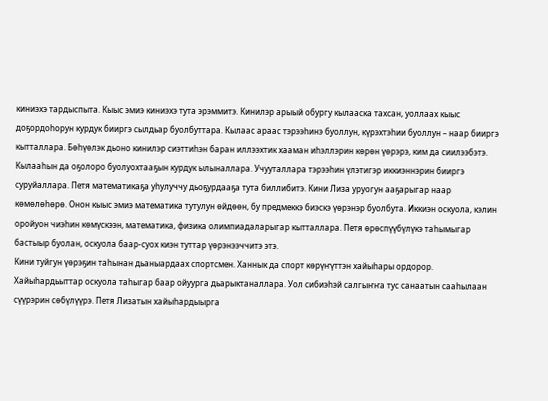киниэхэ тардыспыта. Кыыс эмиэ киниэхэ тута эрэммитэ. Кинилэр арыый обургу кылааска тахсан, уоллаах кыыс доҕордоһорун курдук бииргэ сылдьар буолбуттара. Кылаас араас тэрээһинэ буоллун, күрэхтэһии буоллун – наар бииргэ кытталлара. Бөһүөлэк дьоно кинилэр сиэттиһэн баран иллээхтик хааман иһэллэрин көрөн үөрэрэ, ким да сиилээбэтэ. Кылааһын да оҕолоро буолуохтааҕын курдук ылыналлара. Учууталлара тэрээһин үлэтигэр иккиэннэрин бииргэ суруйаллара. Петя математикаҕа уһулуччу дьоҕурдааҕа тута биллибитэ. Кини Лиза уруогун ааҕарыгар наар көмөлөһөрө. Онон кыыс эмиэ математика тутулун өйдөөн, бу предмеккэ биэскэ үөрэнэр буолбута. Иккиэн оскуола, кэлин оройуон чиэһин көмүскээн, математика, физика олимпиадаларыгар кытталлара. Петя өрөспүүбүлүкэ таһымыгар бастыыр буолан, оскуола баар-суох киэн туттар үөрэнээччитэ этэ.
Кини туйгун үөрэҕин таһынан дьаныардаах спортсмен. Ханнык да спорт көрүҥүттэн хайыһары ордорор. Хайыһардьыттар оскуола таһыгар баар ойуурга дьарыктаналлара. Уол сибиэһэй салгыҥҥа тус санаатын сааһылаан сүүрэрин сөбүлүүрэ. Петя Лизатын хайыһардыырга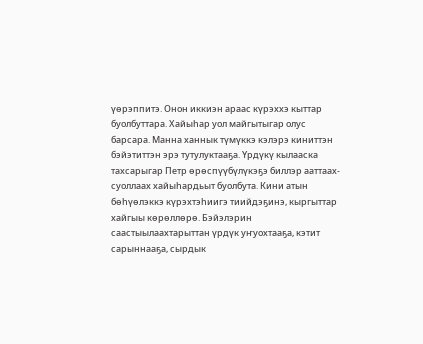үөрэппитэ. Онон иккиэн араас күрэххэ кыттар буолбуттара. Хайыһар уол майгытыгар олус барсара. Манна ханнык түмүккэ кэлэрэ киниттэн бэйэтиттэн эрэ тутулуктааҕа. Үрдүкү кылааска тахсарыгар Петр өрөспүүбүлүкэҕэ биллэр ааттаах-суоллаах хайыһардьыт буолбута. Кини атын бөһүөлэккэ күрэхтэһиигэ тиийдэҕинэ, кыргыттар хайгыы көрөллөрө. Бэйэлэрин саастыылаахтарыттан үрдүк уҥуохтааҕа, кэтит сарыннааҕа, сырдык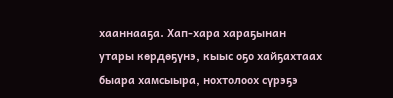хааннааҕа. Хап-хара хараҕынан утары көрдөҕүнэ, кыыс оҕо хайҕахтаах быара хамсыыра, нохтолоох сүрэҕэ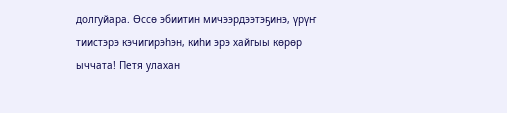долгуйара. Өссө эбиитин мичээрдээтэҕинэ, үрүҥ тиистэрэ кэчигирэһэн, киһи эрэ хайгыы көрөр ыччата! Петя улахан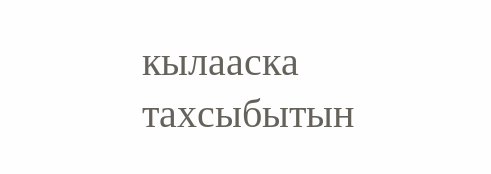кылааска тахсыбытын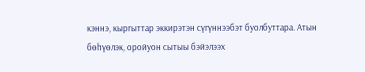кэннэ, кыргыттар эккирэтэн сүгүннээбэт буолбуттара. Атын бөһүөлэк, оройуон сытыы бэйэлээх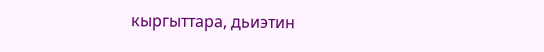кыргыттара, дьиэтин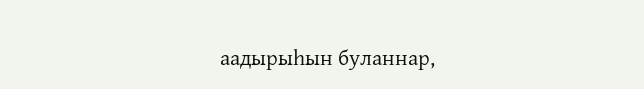аадырыһын буланнар,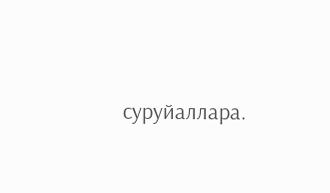суруйаллара.